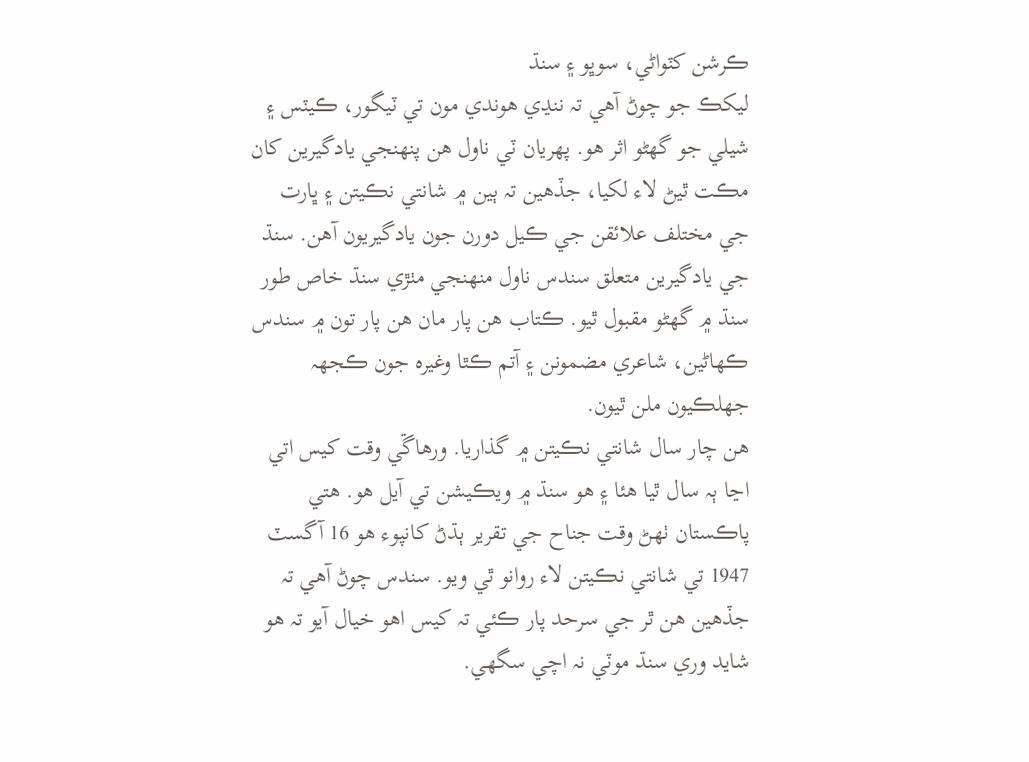ڪرشن کٽواڻي، سوڀو ۽ سنڌ
ليکڪ جو چوڻ آهي تہ ننڍي هوندي مون تي ٽيگور، ڪيٽس ۽ شيلي جو گهڻو اثر هو. پھريان ٽي ناول هن پنھنجي يادگيرين کان مڪت ٿيڻ لاء لکيا، جڏهين تہ ٻين ۾ شانتي نڪيتن ۽ ڀارت جي مختلف علائقن جي ڪيل دورن جون يادگيريون آهن. سنڌ جي يادگيرين متعلق سندس ناول منھنجي مٺڙي سنڌ خاص طور سنڌ ۾ گهڻو مقبول ٿيو. ڪتاب هن پار مان هن پار تون ۾ سندس ڪھاڻين، شاعري مضمونن ۽ آتم ڪٿا وغيرہ جون ڪجهہ جهلڪيون ملن ٿيون.
هن چار سال شانتي نڪيتن ۾ گذاريا. ورهاڱي وقت کيس اتي اڃا ٻہ سال ٿيا هئا ۽ هو سنڌ ۾ ويڪيشن تي آيل هو. هتي پاڪستان ٺھڻ وقت جناح جي تقرير ٻڌڻ کانپوء هو 16 آگسٽ 1947 تي شانتي نڪيتن لاء روانو ٿي ويو. سندس چوڻ آهي تہ جڏهين هن ٿر جي سرحد پار ڪئي تہ کيس اهو خيال آيو تہ هو شايد وري سنڌ موٽي نہ اچي سگهي.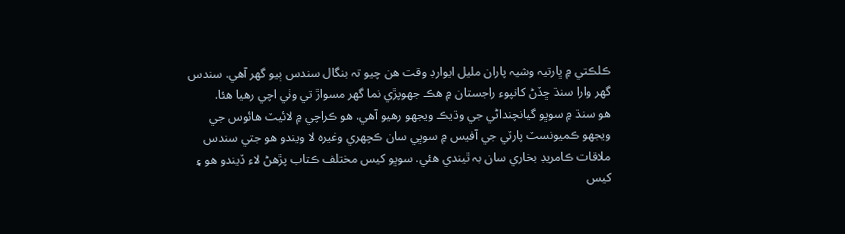ڪلڪتي ۾ ڀارتيہ وشيہ پاران مليل ايوارڊ وقت هن چيو تہ بنگال سندس ٻيو گهر آهي. سندس گهر وارا سنڌ ڇڏڻ کانپوء راجستان ۾ هڪ جهوپڙي نما گهر مسواڙ تي وٺي اچي رهيا هئا.
هو سنڌ ۾ سوڀو گيانچنداڻي جي وڌيڪ ويجهو رهيو آهي. هو ڪراچي ۾ لائيٽ هائوس جي ويجهو ڪميونسٽ پارٽي جي آفيس ۾ سوڀي سان ڪچھري وغيرہ لا ويندو هو جتي سندس ملاقات ڪامريڊ بخاري سان بہ ٿيندي هئي. سوڀو کيس مختلف ڪتاب پڙهڻ لاء ڏيندو هو ۽ کيس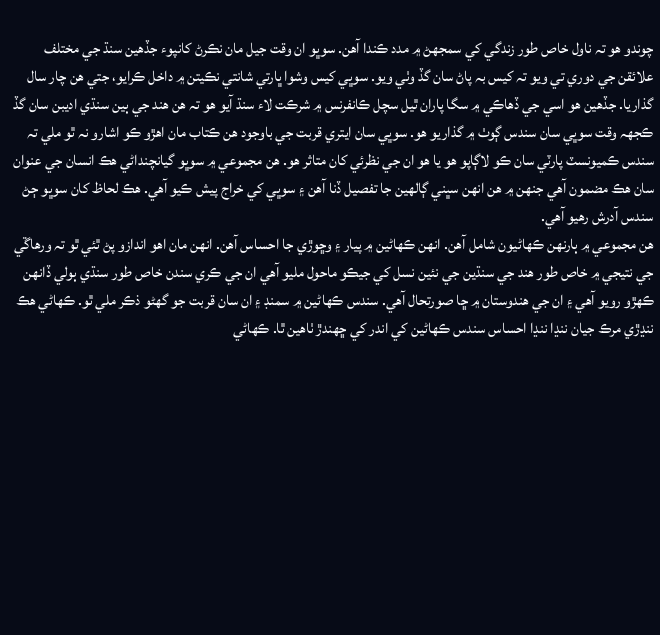چوندو هو تہ ناول خاص طور زندگي کي سمجهڻ ۾ مدد ڪندا آهن. سوڀو ان وقت جيل مان نڪرڻ کانپوء جڏهين سنڌ جي مختلف علائقن جي دوري تي ويو تہ کيس بہ پاڻ سان گڏ وٺي ويو. سوڀي کيس وشوا ڀارتي شانتي نڪيتن ۾ داخل ڪرايو، جتي هن چار سال گذاريا. جڏهين هو اسي جي ڏهاڪي ۾ سگا پاران ٿيل سچل ڪانفرنس ۾ شرڪت لاء سنڌ آيو هو تہ هن هند جي ٻين سنڌي اديبن سان گڏ ڪجهہ وقت سوڀي سان سندس ڳوٺ ۾ گذاريو هو. سوڀي سان ايتري قربت جي باوجود هن ڪتاب مان اهڙو ڪو اشارو نہ ٿو ملي تہ سندس ڪميونسٽ پارٽي سان ڪو لاڳاپو هو يا هو ان جي نظرئي کان متاثر هو. هن مجموعي ۾ سوڀو گيانچنداڻي هڪ انسان جي عنوان سان هڪ مضمون آهي جنھن ۾ هن انھن سڀني ڳالھين جا تفصيل ڏنا آهن ۽ سوڀي کي خراج پيش ڪيو آهي. هڪ لحاظ کان سوڀو ڄڻ سندس آدرش رهيو آهي.
هن مجموعي ۾ ٻارنھن ڪھاڻيون شامل آهن. انھن ڪھاڻين ۾ پيار ۽ وڇوڙي جا احساس آهن. انھن مان اهو اندازو پڻ ٿئي ٿو تہ ورهاڱي جي نتيجي ۾ خاص طور هند جي سنڌين جي نئين نسل کي جيڪو ماحول مليو آهي ان جي ڪري سندن خاص طور سنڌي ٻولي ڏانھن ڪھڙو رويو آهي ۽ ان جي هندوستان ۾ ڇا صورتحال آهي. سندس ڪھاڻين ۾ سمنڊ ۽ ان سان قربت جو گهڻو ذڪر ملي ٿو. ڪھاڻي هڪ ننڍڙي مرڪ جيان ننڍا ننڍا احساس سندس ڪھاڻين کي اندر کي ڇھندڙ ٺاهين ٿا. ڪھاڻي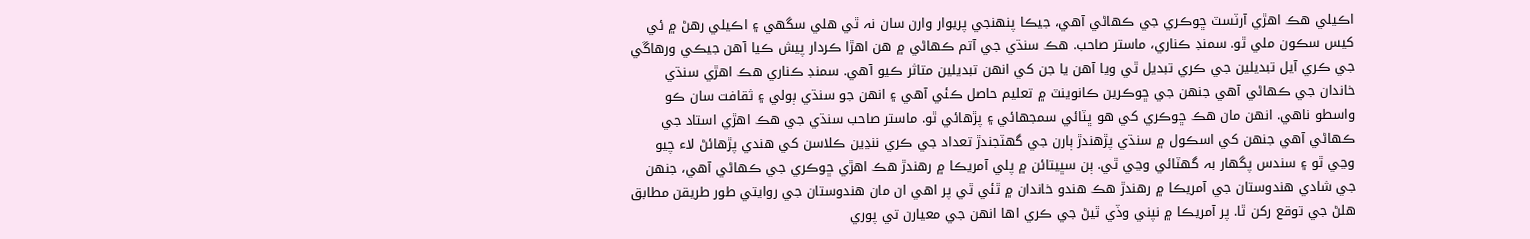اڪيلي هڪ اهڙي آرٽسٽ ڇوڪري جي ڪھاڻي آهي، جيڪا پنھنجي پريوار وارن سان نہ ٿي هلي سگهي ۽ اڪيلي رهڻ ۾ ئي کيس سڪون ملي ٿو. سمنڊ ڪناري، ماستر صاحب. هڪ سنڌي جي آتم ڪھاڻي ۾ هن اهڙا ڪردار پيش ڪيا آهن جيڪي ورهاڱي جي ڪري آيل تبديلين جي ڪري تبديل ٿي ويا آهن يا جن کي انھن تبديلين متاثر ڪيو آهي. سمنڊ ڪناري هڪ اهڙي سنڌي خاندان جي ڪھاڻي آهي جنھن جي ڇوڪرين ڪانوينٽ ۾ تعليم حاصل ڪئي آهي ۽ انھن جو سنڌي ٻولي ۽ ثقافت سان ڪو واسطو ناهي. انھن مان هڪ ڇوڪري کي هو ڀٽائي سمجهائي ۽ پڙهائي ٿو. ماستر صاحب سنڌي جي هڪ اهڙي استاد جي ڪھاڻي آهي جنھن کي اسڪول ۾ سنڌي پڙهندڙ ٻارن جي گهٽجندڙ تعداد جي ڪري ننڍين ڪلاسن کي هندي پڙهائڻ لاء چيو وڃي ٿو ۽ سندس پگهار بہ گهٽائي وڃي ٿي. ٻن سڀيتائن ۾ پلي آمريڪا ۾ رهندڙ هڪ اهڙي ڇوڪري جي ڪھاڻي آهي، جنھن جي شادي هندوستان جي آمريڪا ۾ رهندڙ هڪ هندو خاندان ۾ ٿئي ٿي پر اهي ان مان هندوستان جي روايتي طور طريقن مطابق هلڻ جي توقع رکن ٿا. پر آمريڪا ۾ نپني وڏي ٿيڻ جي ڪري اها انھن جي معيارن تي پوري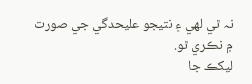نہ ٿي لھي ۽ نتيجو عليحدگي جي صورت ۾ نڪري ٿو.
ليکڪ جا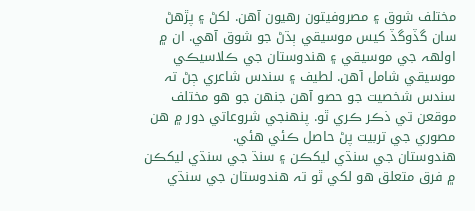مختلف شوق ۽ مصروفيتون رهيون آهن. لکڻ ۽ پڙهڻ سان گڏوگڏ کيس موسيقي ٻڌڻ جو شوق آهي. ان ۾ اولھہ جي موسيقي ۽ هندوستان جي ڪلاسيڪي موسيقي شامل آهن. لطيف ۽ سندس شاعري ڄڻ تہ سندس شخصيت جو حصو آهن جنھن جو هو مختلف موقعن تي ذڪر ڪري ٿو. پنھنجي شروعاتي دور ۾ هن مصوري جي تربيت پڻ حاصل ڪئي هئي.
هندوستان جي سنڌي ليکڪن ۽ سنڌ جي سنڌي ليکڪن ۾ فرق متعلق هو لکي ٿو تہ هندوستان جي سنڌي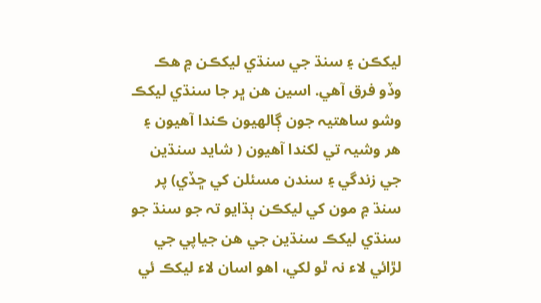ليکڪن ۽ سنڌ جي سنڌي ليکڪن ۾ هڪ وڏو فرق آهي. اسين هن ڀر جا سنڌي ليکڪ وشو ساهتيہ جون ڳالھيون ڪندا آهيون ۽ هر وشيہ تي لکندا آهيون ( شايد سنڌين جي زندگي ۽ سندن مسئلن کي ڇڏي) پر سنڌ ۾ مون کي ليکڪن ٻڌايو تہ جو سنڌ جو سنڌي ليکڪ سنڌين جي هن جياپي جي لڙائي لاء نہ ٿو لکي، اهو اسان لاء ليکڪ ئي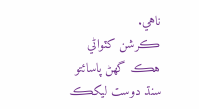ناهي.
ڪرشن کٽواڻي هڪ گهڻ پاسائتو سنڌ دوست ليکڪ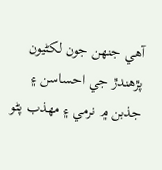آهي جنھن جون لکڻيون پڙهندڙ جي احساسن ۽ جذبن ۾ نرمي ۽ مھذب پڻو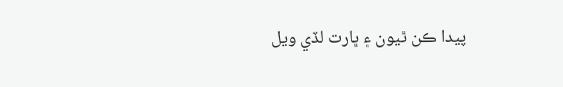پيدا ڪن ٿيون ۽ ڀارت لڏي ويل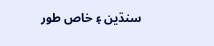سنڌين ۽ خاص طور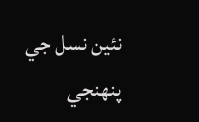نئين نسل جي پنھنجي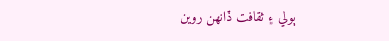ٻولي ۽ ثقافت ڏانھن روين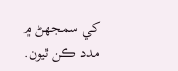کي سمجهڻ ۾ مدد ڪن ٿيون.